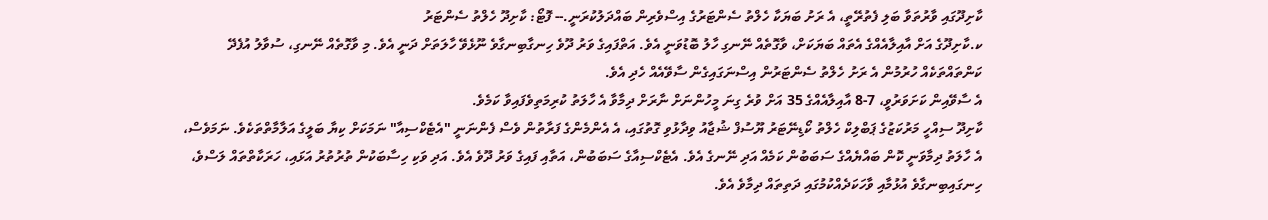ކާށިދޫގައި ވާރުތަވާ ބަލި ފެތުރޭތީ، އެ ރަށު ބަޔަކާ ހެލްތު ސެންޓަރުގެ އިސްވެރިން ބައްދަލުކުރަނީ.-- ފޮޓޯ: ކާށިދޫ ހެލްތު ސެންޓަރު
ކ.ކާށިދޫގެ އަށް އާއިލާއެއްގެ އެތައް ބަޔަކަށް، ވާގޮތެއް ނޭނގި ހާލު ބޮޑުވަނީ އެވެ. އަތްފައިގެ ވަރު ދޫވެ ހިނގާބިނގާވެ ނޫޅެވޭ ހާލަތަށް ދަނީ އެވެ. މި ވާގޮތެއް ނޭނގި، ސުވާލު އުފެދޭ ކަންތައްތަކެއް ހުރުމުން އެ ރަށު ހެލްތު ސެންޓަރުން އިސްނަގައިގެން ސާވޭއެއް ހެދި އެވެ.
އެ ސާވޭއިން ކަށަވަރުވީ، 7-8 އާއިލާއެއްގެ 35 އަށް ވުރެ ގިނަ މީހުންނަށް ނާރަށް ދިމާވާ އެ ހާލަތު ކުރިމަތިވެފައިވާ ކަމެވެ.
ކާށިދޫ ސިއްހީ މަރުކަޒުގެ ޕަބްލިކް ހެލްތު ކޯޑިނޭޓަރު ޔޫސުފް ޝުޖާއު ވިދާޅުވި ގޮތުގައި، އެ އެންމެންގެ ފަރާތުން ވެސް ފެންނަނީ "އެޓެކްސިއާ" ނަމަކަށް ކިޔާ ބަލީގެ އަލާމާތްތަކެވެ. ނަމަވެސް، އެ ހާލަތު ދިމާވަނީ ކޮން ބައްޔެއްގެ ސަބަބުން ކަމެއް އަދި ނޭނގެ އެވެ. އެޓެކްސިއާގެ ސަބަބުން، އަތާއި ފައިގެ ވަރު ދޫވެ އެވެ. އަދި ވަކި ހިސާބަކުން ތުރުތުރު އަޅައި، ހަރަކާތްތައް ލަސްވެ، ހިނގައިބިނގާވެ އުޅުމާއި ވާހަކަދެއްކުމުގައި ދަތިތައް ދިމާވެ އެވެ.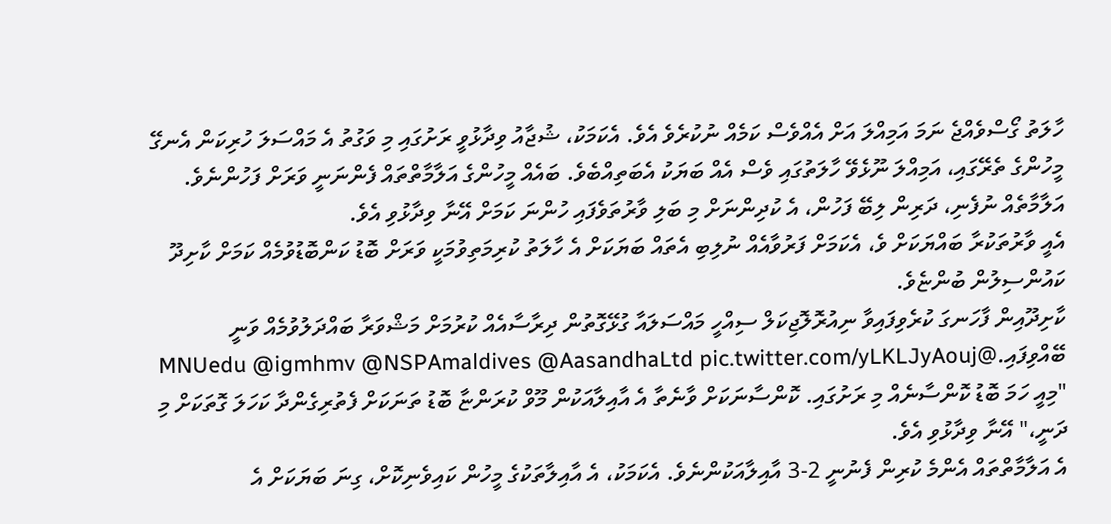ހާލަތު ގޯސްވެއްޖެ ނަމަ އަމިއްލަ އަށް އެއްވެސް ކަމެއް ނުކުރެވެ އެވެ. އެކަމަކު، ޝުޖާއު ވިދާޅުވީ ރަށުގައި މި ވަގުތު އެ މައްސަލަ ހުރިކަން އެނގޭ މީހުންގެ ތެރޭގައި، އަމިއްލަ ނޫޅެވޭ ހާލަތުގައި ވެސް އެއް ބަޔަކު އެބަތިއްބެވެ. ބައެއް މީހުންގެ އަލާމާތްތައް ފެންނަނީ ވަރަށް ފަހުންނެވެ. އަލާމާތެއް ނުފެނި، ދަރިން ލިބޭ ފަހުން، އެ ކުދިންނަށް މި ބަލި ވާރުތަވެފައި ހުންނަ ކަމަށް އޭނާ ވިދާޅުވި އެވެ.
އެއީ ވާރުތަކުރާ ބައްޔަކަށް ވެ، އެކަމަށް ފަރުވާއެއް ނުލިބި އެތައް ބަޔަކަށް އެ ހާލަތު ކުރިމަތިވުމަކީ ވަރަށް ބޮޑު ކަންބޮޑުވުމެއް ކަމަށް ކާށިދޫ ކައުންސިލުން ބުންޏެވެ.
ކާށިދޫއިން ފާހަނގަ ކުރެވިފައިވާ ނިއުރޮލޮޖިކަލް ސިއްހީ މައްސަލައާ ގުޅޭގޮތުން ދިރާސާއެއް ކުރުމަށް މަޝްވަރާ ބައްދަލުވުމެއް ވަނީ ބޭއްވިފައި.@MNUedu @igmhmv @NSPAmaldives @AasandhaLtd pic.twitter.com/yLKLJyAouj
"މިއީ ހަމަ ބޮޑު ކޮންސާނެއް މި ރަށުގައި. ކޮންސާނަކަށް ވާނެތާ އެ އާއިލާއަކުން މޫވް ކުރަންޏާ ބޮޑު ތަނަކަށް ފެތުރިގެންދާ ކަހަލަ ގޮތަކަށް މި ދަނީ،" އޭނާ ވިދާޅުވި އެވެ.
އެ އަލާމާތްތައް އެންމެ ކުރިން ފެނުނީ 2-3 އާއިލާއަކުންނެވެ. އެކަމަކު، އެ އާއިލާތަކުގެ މީހުން ކައިވެނިކޮށް، ގިނަ ބަޔަކަށް އެ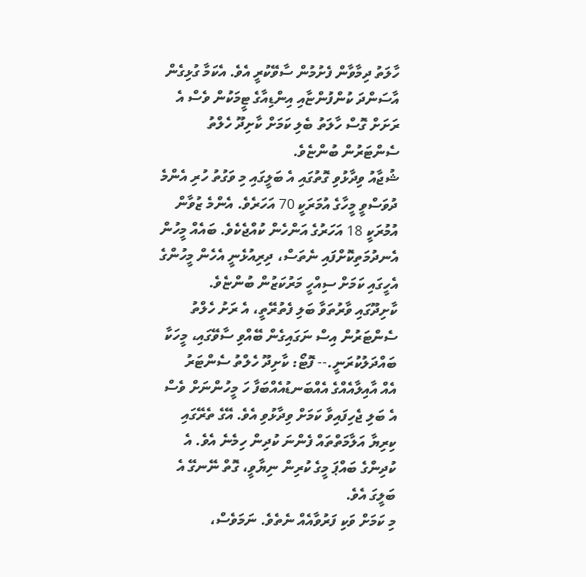ހާލަތު ދިމާވާން ފެށުމުން ސާވޭކުރީ އެވެ. އެކަމާ ގުޅިގެން އާސަންދަ ކުންފުންޏާއި އިންޑިއާގެ ޓީމަކުން ވެސް އެ ރަށަށް ގޮސް ހާލަތު ބެލި ކަމަށް ކާށިދޫ ހެލްތު ސެންޓަރުން ބުންޏެވެ.
ޝުޖާއު ވިދާޅުވި ގޮތުގައި އެ ބަލީގައި މި ވަގުތު ހުރި އެންމެ ދުވަސްވީ މީހާގެ އުމަރަކީ 70 އަހަރެވެ. އެންމެ ޒުވާން އުމުރަކީ 18 އަހަރުގެ އަންހެން ކުއްޖެކެވެ. ބައެއް މީހުން އެނދުމަތިކޮށްފައި ނެތަސް، ދިރިއުޅެނީ އެހެން މީހުންގެ އެހީގައި ކަމަށް ސިއްހީ މަރުކަޒުން ބުންޏެވެ.
ކާށިދޫގައި ވާރުތަވާ ބަލި ފެތުރޭތީ، އެ ރަށު ހެލްތު ސެންޓަރުން އިސް ނަގައިގެން ބޭއްވި ސާވޭގައި، މީހަކާ ބައްދަލުކުރަނީ.-- ފޮޓޯ: ކާށިދޫ ހެލްތު ސެންޓަރު
އެއް އާއިލާއެއްގެ އެއްބަނޑުއެއްބަފާ ހަ މީހުންނަށް ވެސް އެ ބަލި ޖެހިފައިވާ ކަމަށް ވިދާޅުވި އެވެ. އޭގެ ތެރޭގައި ކިރިޔާ އަލާމަތްތައް ފެންނަ ކުދިން ހިމެނެ އެވެ. އެ ކުދިންގެ ބައްޕަ މީގެ ކުރިން ނިޔާވީ، ގޮތް ނޭނގޭ އެ ބަލީގަ އެވެ.
މި ކަމަށް ވަކި ފަރުވާއެއް ނެތެވެ. ނަމަވެސް،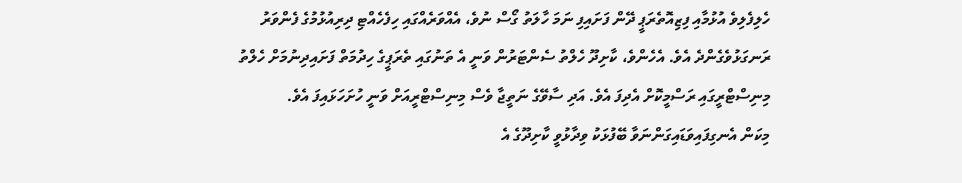ހެލިފެލިވެ އުޅުމާއި ފިޒިއޮތެރަޕީ ދޭން ފަށައިފި ނަމަ ހާލަތު ގޯސް ނުވެ، އެއްވަރެއްގައި ހިފެހެއްޓި ދިރިއުޅުމުގެ ފެންވަރު ރަނގަޅުވެގެންދެ އެވެ. އެހެންވެ، ކާށިދޫ ހެލްތު ސެންޓަރުން ވަނީ އެ ތަނުގައި ތެރަޕީގެ ހިދުމަތް ފަށައިދިނުމަށް ހެލްތު މިނިސްޓްރީގައި ރަސްމީކޮށް އެދިފަ އެވެ. އަދި ސާވޭގެ ނަތީޖާ ވެސް މިނިސްޓްރީއަށް ވަނީ ހުށަހަޅައިފަ އެވެ.
މިކަން އެނގިފައިވަޑައިގަންނަވާ ބޭފުޅަކު ވިދާޅުވީ ކާށިދޫގެ އެ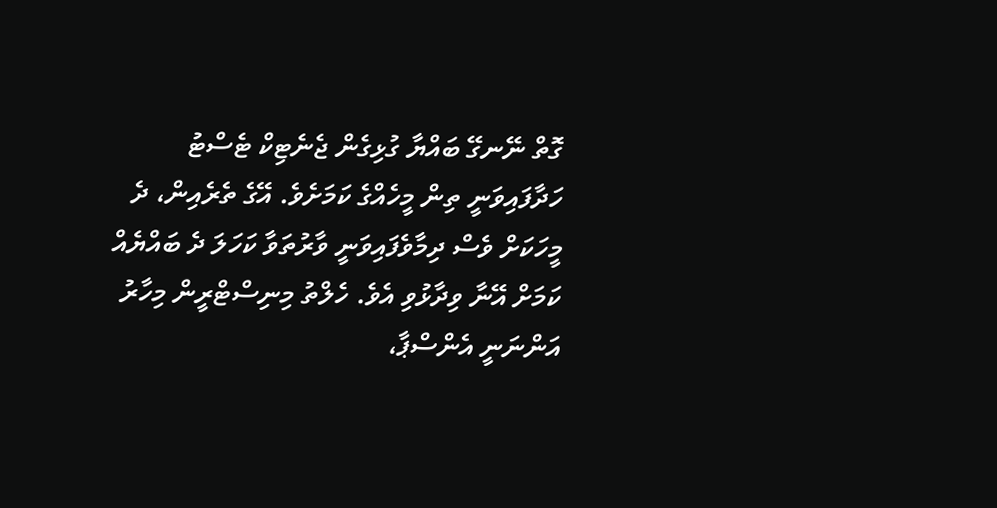ގޮތް ނޭނގޭ ބައްޔާ ގުޅިގެން ޖެނެޓިކް ޓެސްޓު ހަދާފައިވަނީ ތިން މީހެއްގެ ކަމަށެވެ. އޭގެ ތެރެއިން، ދެ މީހަކަށް ވެސް ދިމާވެފައިވަނީ ވާރުތަވާ ކަހަލަ ދެ ބައްޔެއް ކަމަށް އޭނާ ވިދާޅުވި އެވެ. ހެލްތު މިނިސްޓްރީން މިހާރު އަންނަނީ އެންސްޕާ،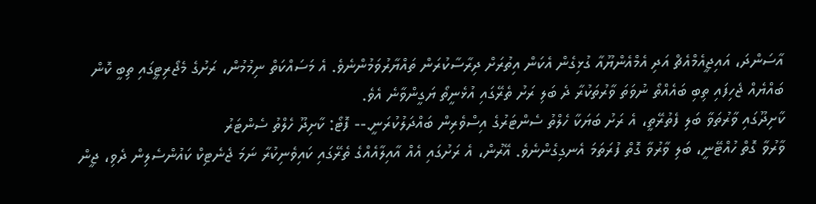އާސަންދަ، އައިޖީއެމްއެޗް އަދި އެމްއެންޔޫއާ ގުޅިގެން އެކަން އިތުރަށް ދިރާސާކުރަން ތައްޔާރުވަމުންނެވެ. އެ މަސައްކަތް ނިމުމުން، ރަށުގެ މެޖޯރިޓީގައި ތިބީ ކޮން ބައްޔެއް ޖެހިފައި ތިބި ބައެއްތޯ ނުވަތަ ވާރުތަކުރާ ދެ ބަލި ރަށު ތެރޭގައި އުޅެނީތޯ ޔަގީންވާނެ އެވެ.
ކާށިދޫގައި ވާރުތަވާ ބަލި ފެތުރޭތީ، އެ ރަށު ބަޔަކާ ހެލްތު ސެންޓަރުގެ އިސްވެރިން ބައްދަލުކުރަނީ.-- ފޮޓޯ: ކާށިދޫ ހެލްތު ސެންޓަރު
ވާރުވާ ގޮތް ހުއްޓޭނީ، ބަލި ވާރުވާ ގޮތް ފުރަތަމަ އެނގިގެންނެވެ. އޭރުން، އެ ރަށުގައި އެއް އާއިލާއެއްގެ ތެރޭގައި ކައިވެނިކުރާ ނަމަ ޖެނެޓިކް ކައުންސެލިން ދެވި، ޖީން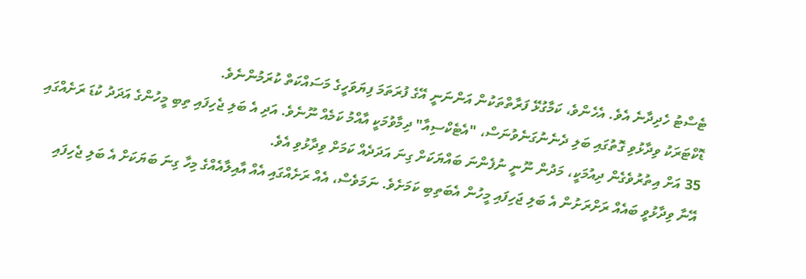ޓެސްޓު ހެދިދާނެ އެވެ. އެހެންވެ، ކަމާގުޅޭ ފަރާތްތަކުން އަންނަނީ އޭގެ ފުރަތަމަ ފިޔަވަހީގެ މަސައްކަތް ކުރަމުންނެވެ.
ޑޮކްޓަރަކު ވިދާޅުވި ގޮތުގައި ބަލި ދެނެނުގަނެވުނަސް، "އެޓެކްސިއާ" ދިމާވުމަކީ އާއްމު ކަމެއް ނޫނެވެ. އަދި އެ ބަލި ޖެހިފައި ތިބި މީހުންގެ އަދަދު ކުޑަ ރަށެއްގައި 35 އަށް އިތުރުވެގެން ދިއުމަކީ، މަދުން ނޫނީ ނުފެންނަ ބައްޔަކަށް ގިނަ އަދަދެއް ކަމަށް ވިދާޅުވި އެވެ.
އޭނާ ވިދާޅުވީ ބައެއް ރަށްރަށުން އެ ބަލި ޖަހިފައި މީހުން އެބަތިބި ކަމަށެވެ. ނަމަވެސް، އެއް ރަށެއްގައި އެއް އާއިލާއެއްގެ މިހާ ގިނަ ބަޔަކަށް އެ ބަލި ޖެހިފައި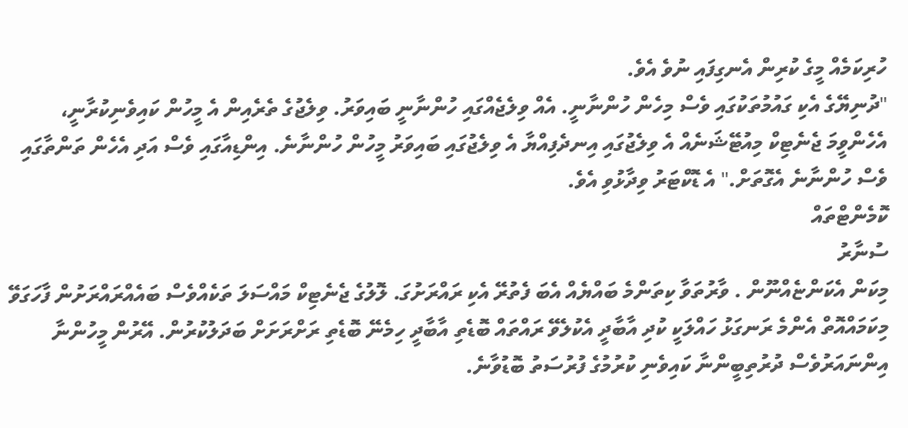ހުރިކަމެއް މީގެ ކުރިން އެނގިފައި ނުވެ އެވެ.
"ދުނިޔޭގެ އެކި ގައުމުތަކުގައި ވެސް މިހެން ހުންނާނީ. އެއް ވިލެޖެއްގައި ހުންނާނީ ބައިވަރު. ވިލެޖުގެ ތެރެއިން އެ މީހުން ކައިވެނިކުރާނީ، އެހެންވީމަ ޖެނެޓިކް މިއުޓޭޝަނެއް އެ ވިލެޖުގައި އިނދެފިއްޔާ އެ ވިލެޖުގައި ބައިވަރު މީހުން ހުންނާނެ. އިންޑިއާގައި ވެސް އަދި އެހެން ތަންތާގައި ވެސް ހުންނާނެ އެގޮތަށް." އެ ޑޮކްޓަރު ވިދާޅުވި އެވެ.
ކޮމެންޓްތައް
ސުނާރު
މިކަން އެކަންޏެއްނޫން . ވާރުތަވާ ކިތަންމެ ބައްޔެއް އެބަ ފެތުރޭ އެކި ރައްރަށުގަ. ލޮލުގެ ޖެނެޓިކް މައްސަލަ ތަކެއްވެސް ބައެއްރައްރަށުން ފާހަގަވޭ މިކަމައްއޮތް އެންމެ ރަނގަޅު ހައްލަކީ ކުދި އާބާދީ އެކުލެވޭ ރައްތައް ބޮޑެތި އާބާދީ ހިމެނޭ ބޮޑެތި ރަށްރަށަށް ބަދަލުކުރުން. އޭރުން މީހުންނާ އިންނައަރުވެސް ދުރުތިބީންނާ ކައިވެނި ކުރުމުގެ ފުރުސަތު ބޮޑުވާނެ.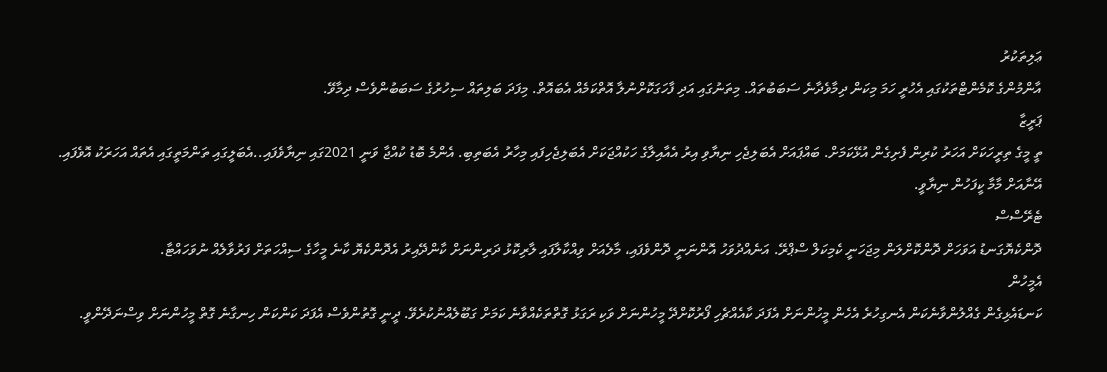ޢަލިތަކުރު
އާންމުންގެ ކޮމެންޓްތަކުގައި އެހުރީ ހަމަ މިކަން ދިމާވެދާނެ ސަބަބުތައް. މިތަނުގައި އަދި ފާހަގަކޮށްނުލާ އޮތްކަމެއް އެބައޮތް. މިފަދަ ބަލިތައް ސިހުރުގެ ސަބަބުންވެސް ދިމާވޭ.
ޕަރީޒާ
ތީ މީގެ ތިރީހަކަށް އަހަރު ކުރިން ފެށިގެން އުޅޭކަމަށް. ބައްޕައަށް އެބަލިޖެހި ނިޔާވި އިރު އެއާއިލާގެ ހަކުއްޖަކަށް އެބަލިޖެހިފައި މިހާރު އެބަތިބި. އެންމެ ބޮޑު ކުއްޖާ ވަނީ 2021ގައި ނިޔާވެފައި..އެބަލީގައި ތަންމަތީގައި އެތައް އަހަރަކު އޮވެފައި. އޭނާއަށް މާމާ ކީފަހުން ނިޔާވީ.
ޓެރޭސްސް
ދޮންކެޔޮގަނޑު އަވަހަށް ދޮންކޮށްލަން މިޖަހަނީ ކެމިކަލް ސްޕްރޭ. އަނެއްދުވަހު އޮންނަނީ ދޮންވެފައި، މާލެއަށް ވިއްކާލާފައި ލާރިކޮޅު ދަރިންނަށް ކާންދޭއިރު އެދޮންކެޔޮ ކާނެ މީހާގެ ސިއްހަތަށް ފަރުވާލެއް ނުވަހައްޓާ.
އެމީހުން
ކަނޑައެޅިގެން ގެއްލުންވާނެކަން އެނގިހުރެ އެހެން މީހުންނަށް އެފަދަ ކާއެއްޗެހި ފޯރުކޮށްދޭ މީހުންނަށް ވަކި ރަގަޅު ގޮތްތަކެއްވާނެ ކަމަށް ގަބޫލެއްނުކުރެވޭ. ދީނީ ގޮތުންވެސް އެފަދަ ކަންކަން ހިނގާނެ ގޮތް މީހުންނަށް ވިސްނަދޭންވީ.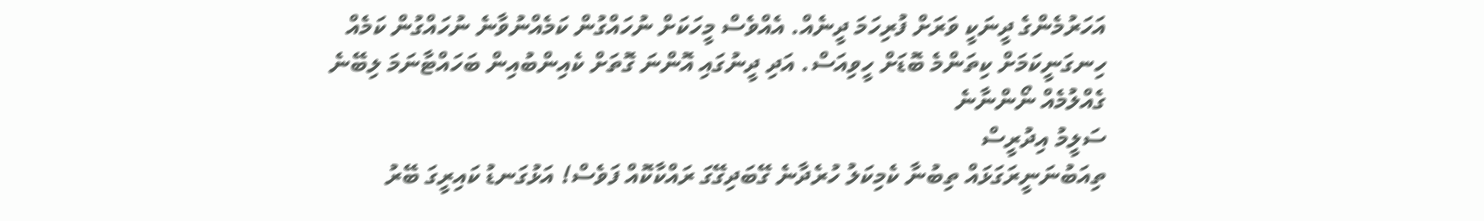އަހަރުމެންގެ ދީނަކީ ވަރަށް ފުރިހަމަ ދީނެއް. އެއްވެސް މީހަކަށް ނުހައްގުން ކަމެއްނުވާނެ ނުހައްގުން ކަމެއް ހިނގަނީކަމަށް ކިތަންމެ ބޮޑަށް ހީވިއަސް. އަދި ދީނުގައި އޮންނަ ގޮތަށް ކެއިންބުއިން ބަހައްޓާނަމަ ލިބޭނެ ގެއްލުމެއް ނޯންނާނެ
ސަލީމު އިދުރީސް
ތިއަބުނަނީރަގަޅައް ތިބުނާ ކެމިކަލު ހުރެދާނެ ގޭބަދިގޭގަ ރައްކާކޮއް ފަވެސް! އަޅުގަނޑު ކައިރީގަ ބޭރު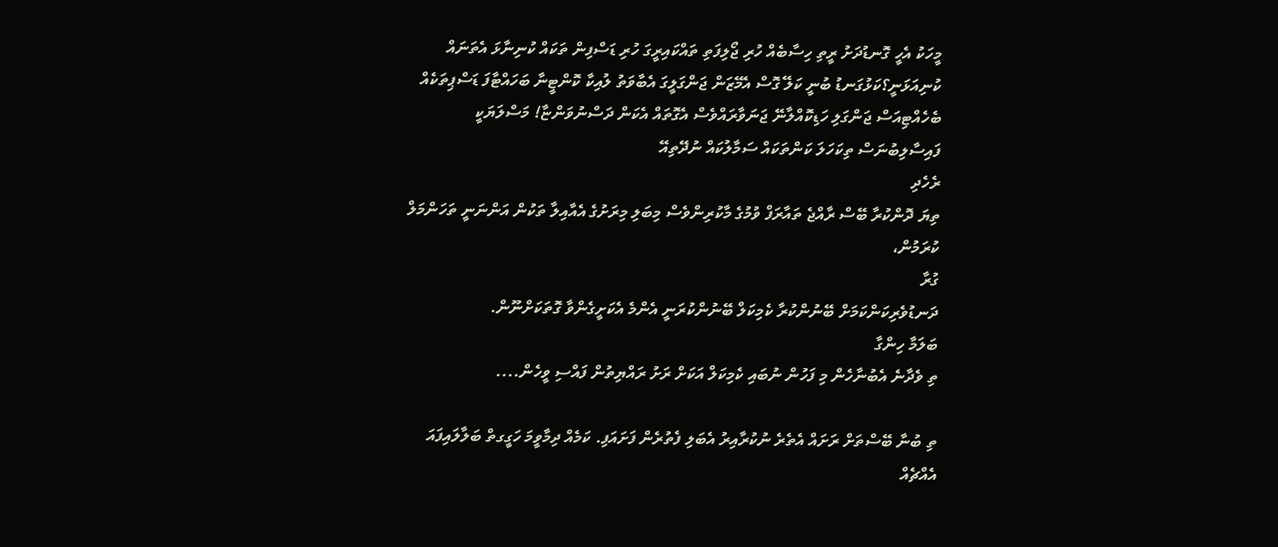މީހަކު އެހީ ގޮނޑުދަށު ރީތި ހިސާބެއް ހުރި ޖޯލިފަތި ތައްކައިރީގަ ހުރި ޑަސްފިން ތަކައް ކުނިނާޅަ އެތަނައް ކުނިއަޅަނީ؟ކަޅުގަނޑު ބުނީ ކަލޭ ގޮސް އެމޭޒަން ޖަންގަލީގަ އެބާވަތު ލުއިކާ ކޮންޓީނާ ބަހައްޓާފަ ޑަސްޕިތަކެއް ބެހެއްޓިއަސް ޖަންގަލި ހަޑިކޮއްލާނޭ ޖަނަވާރައްވެސް އެގޮތައް އެކަން ދަސްނުވަންޏާ! މަސްލަޔަކީ ފައިސާލިބުނަސް ތިކަހަލަ ކަންތަކައް ސަމާލުކައް ނުދޭތިއޭ
ރެހެދި
ތިޔަ ދޮންކުރާ ބޭސް ރާއްޖެ ތައާރަފް ވުމުގެ މާކުރިންވެސް މިބަލި މިރަށުގެ އެއާއިލާ ތަކުން އަންނަނީ ތަހަންމަލް ކުރަމުން،
ގުރާ
ދަނޑުވެރިކަންކަމަށް ބޭނުންކުރާ ކެމިކަލް ބޭނުންކުރަނީ އެންމެ އެކަށީގެންވާ ގޮތަކަށްނޫން.
ބަލަމާ ހިންގާ
ތި ވެދާނެ އެބުނާހެން މި ފަހުން ނުބައި ކެމިކަލް އަކަށް ރަށު ރައްޔިތުން ފައްސި ވީހެން....

ތި ބުނާ ބޭސްތަށް ރަށައް އެތެރެ ނުކުރާއިރު އެބަލި ފެތުރެން ފަށައަފި. ކަމެއް ދިމާވީމަ ހަގީގތް ބަލާލައިފައަ އެއްޗެއް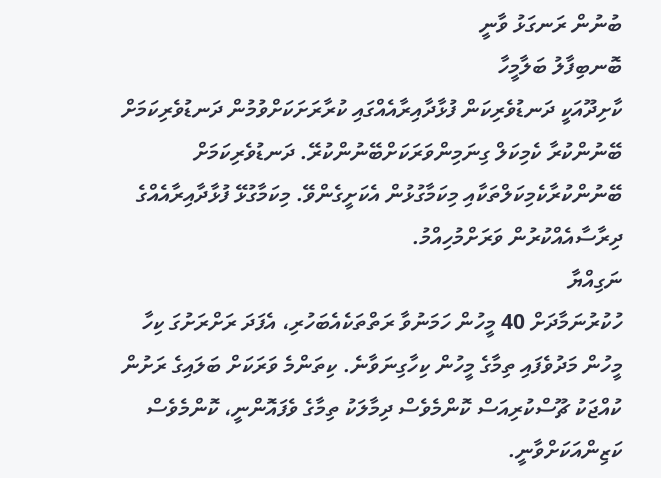ބުނުން ރަނގަޅު ވާނީ
ބޮނބިފާލު ބަލާމީހާ
ކާށިދޫއަކީ ދަނޑުވެރިކަން ފުޅާދާއިރާއެއްގައި ކުރާރަށަކަށްވުމުން ދަނޑުވެރިކަމަށް ބޭނުންކުރާ ކެމިކަލް ގިނަމިންވަރަކަށްބޭނުންކުރޭ. ދަނޑުވެރިކަމަށް ބޭނުންކުރާކެމިކަލްތަކާއި މިކަމާގުޅުން އެކަށީގެންވޭ. މިކަމާގުޅޭ ފުޅާދާއިރާއެއްގެ ދިރާސާއެއްކުރުން ވަރަށްމުހިއްމު.
ނަގިއްޔާ
ހުކުރުނަމާދަށް 40 މީހުން ހަމަނުވާ ރަތްތަކެއެބަހުރި، އެފަދަ ރަށްރަށުގަ ކިހާ މީހުން މަދުވެފައި ތިމާގެ މީހުން ކިހާގިނަވާނެ. ކިތަންމެ ވަރަކަށް ބަލައިގެ ރަށުން ކުއްޖަކު ޗޫސްކުރިއަސް ކޮންމެވެސް ދިމާލަކު ތިމާގެ ވެފައޮންނީ، ކޮންމެވެސް ކަޒިންއަކަށްވާނީ.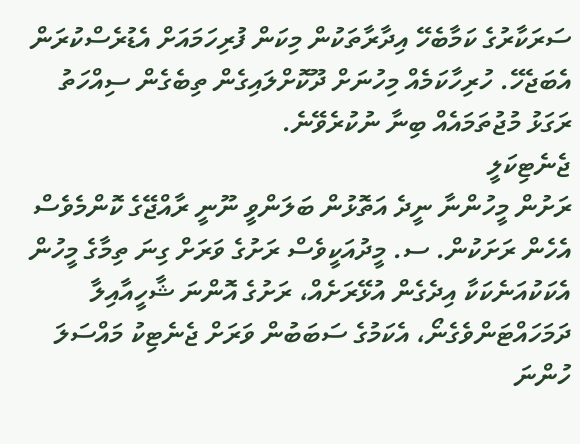ސަރަކާރުގެ ކަމާބެހޭ އިދާރާތަކުން މިކަން ފުރިހަމައަށް އެޑުރެސްކުރަން އެބަޖެހޭ. ހުރިހާކަމެއް މިހުނަށް ދޫކޮށްލައިގެން ތިބެގެން ސިއްހަތު ރަގަޅު މުޖުތަމައެއް ބިނާ ނުކުރެވޭނެ.
ޖެނެޓިކަލީ
ރަށުން މީހުންނާ ނީދެ އަތޮޅުން ބަލަންވީ ނޫނީ ރާއްޖޭގެ ކޮންމެވެސް އެހެން ރަށަކުން. ސ. މީދުއަކީވެސް ރަށުގެ ވަރަށް ގިނަ ތިމާގެ މީހުން އެކަކުއަނެކަކާ އިދެގެން އުޅޭރަށެއް، ރަށުގެ އޮންނަ ޝާހީއާއިލާ ދަމަހައްޓަންވެގެނޯ، އެކަމުގެ ސަބަބުން ވަރަށް ޖެނެޓިކު މައްސަލަ ހުންނަ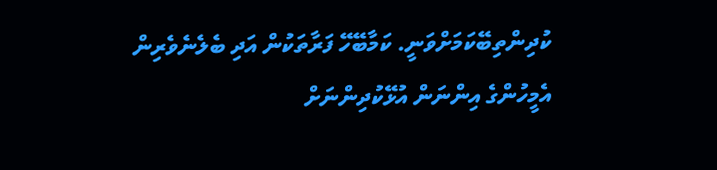ކުދިންތިބޭކަމަށްވަނީ. ކަމާބޭހޭ ފަރާތަކުން އަދި ބެލެނެވެރިން އެމީހުންގެ އިންނަން އުޅޭކުދިންނަށް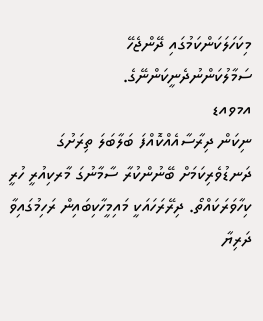މިކަހަލަކަންކަމުގައި ދޭންޖެހޭ ސަމާލުކަންނުދެނީކަންނޭގެ.
އމވއޑ
ނިކަން ދިރާސާއެއްކޮއްފަ ބަލާބަލަ ތިރަށުގަ ދަނޑުވެރިކަމަށް ބޭނުންކުރާ ސާމާނުގަ މާރކިއުރީ ހުރީ ކިހާވަރަކައްތޯ. ދިރޭރަހައަކީ މައިމީހާކިބައިން ރަހިމުގައިވާ ދަރިޔާ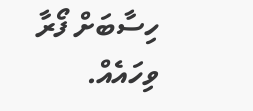ހިސާބަށް ފޯރާ ވިހައެއް.